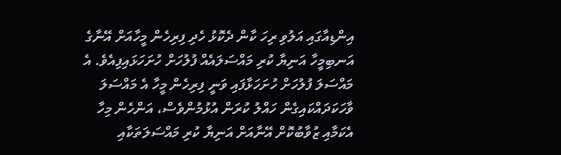އިންޑިއާގައި އަލުވި ރިހަ ކާން ދެކޮޅު ހެދި ފިރިހެން މީހާއަށް އޭނާގެ އަނބިމީހާ އަނިޔާ ކުރި މައްސަލައެއް ފުލުހަށް ހުށަހަޅައިފިއެވެ. އެ މައްސަލަ ފުލުހަށް ހުށަހަޅާފައި ވަނީ ފިރިހެން މީހާ އެ މައްސަލަ ވާހަކަދައްކައިގެން ހައްލު ކުރަން އުޅުމުންވެސް، އަންހެން މިހާ އެކަމާއި ޒުވާބުކޮށް އޭނާއަށް އަނިޔާ ކުރި މައްސަލަތަކާއި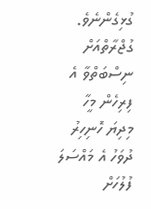ގުޅިގެންނެވެ.
ގުޖްރާތްއަށް ނިސްބަތްވާ އެ ފިރިހެން މީހާ މިދިޔަ ހޮނިހިރު ދުވަހު އެ މައްސަލަ ފުލުހަށް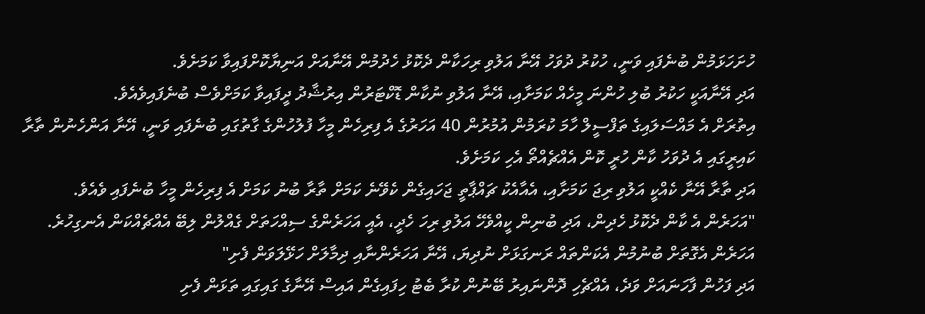ހުށަހަޅަމުން ބުނެފައި ވަނީ، ހުކުރު ދުވަހު އޭނާ އަލުވި ރިހަކާން ދެކޮޅު ހެދުމުން އޭނާއަށް އަނިޔާކޮށްފައިވާ ކަމަށެވެ.
އަދި އޭނާއަކީ ހަކުރު ބުލި ހުންނަ މީހެއް ކަމަށާއި، އޭނާ އަލުވި ނުކާން ޑޮކްޓަރުން އިރުޝާދު ދީފައިވާ ކަމަށްވެސް ބުނެފައިވެއެވެ.
އިތުރަށް އެ މައްސަލައިގެ ތަފްސީލް ހާމަ ކުރަމުން އުމުރުން 40 އަހަރުގެ އެ ފިރިހެން މީހާ ފުލުހުންގެ ގާތުގައި ބުނެފައި ވަނީ، އޭނާ އަންހެނުން ތާރާ ކައިރީގައި އެ ދުވަހު ކާން ހުރީ ކޮން އެއްޗެއްތޯ އެހި ކަމަށެވެ.
އަދި ތާރާ އޭނާ ކެއްކީ އަލުވި ރިޖަ ކަމަށާއި، އެއާއެކު ޗައްޕާތީ ޖަހައިގެން ކެވޭނެ ކަމަށް ތާރާ ބުނު ކަމަށް އެ ފިރިހެން މީހާ ބުނެފައި ވެއެވެ.
"އަހަރެން އެ ކާން ދެކޮޅު ހެދިން، އަދި ބުނިން ކީއްވެހޭ އަލުވި ރިހަ ހެދީ، އެއީ އަހަރެންގެ ސިއްހަތަށް ގެއްލުން ލިބޭ އެއްޗެއްކަން އެނގިހުރެ. އަހަރެން އެގޮތަށް ބުނުމުން އެކަންތައް ރަނގަޅަށް ނުދިޔަ، އޭނާ އަހަރެންނާއި ދިމާލަށް ހަޅޭލަވަން ފެށި"
އަދި ފަހުން ފާހަނައަށް ވަދެ، އެއްޗެހި ދޮންނައިރު ބޭނުން ކުރާ ބެޓު ހިފައިގެން އައިސް އޭނާގެ ގައިގައި ތަޅަން ފެށި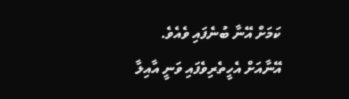ކަމަށް އޭނާ ބުނެފައި ވެއެވެ. އޭނާއަށް އެހީތެރިވެފައި ވަނީ އާއިލާ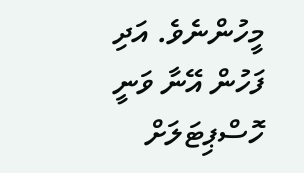މީހުންނެވެ. އަދި ފަހުން އޭނާ ވަނީ ހޮސްޕިޓަލަށް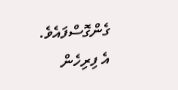ގެންގޮސްފައެވެ.
އެ ފިރިހެން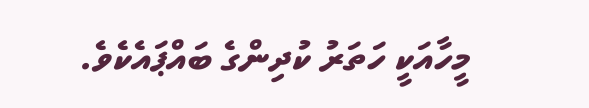މީހާއަކީ ހަތަރު ކުދިންގެ ބައްޕައެކެވެ.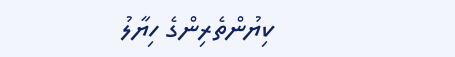ކިޔުންތެރިންގެ ހިޔާލު